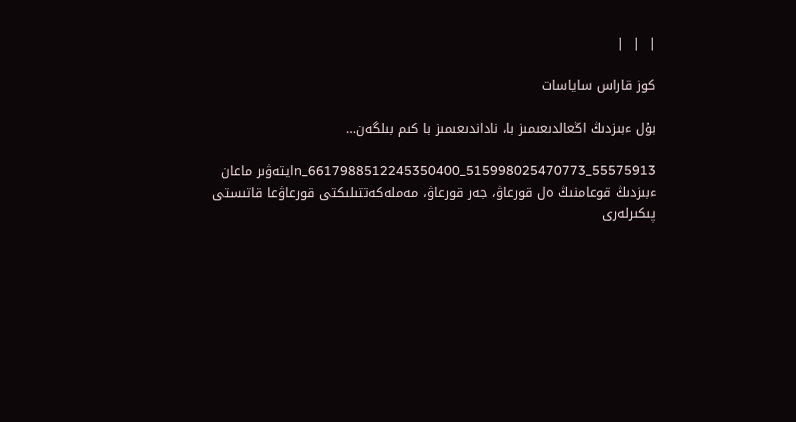|  |  |

كوز قاراس ساياسات

بۇل ءبىزدىڭ اڭعالدىعىمىز با، ناداندىعىمىز با كىم بىلگەن…

55575913_515998025470773_6617988512245350400_nايتەۋىر ماعان ءبىزدىڭ قوعامنىڭ ەل قورعاۋ، جەر قورعاۋ، مەملەكەتتىلىكتى قورعاۋعا قاتىستى پىكىرلەرى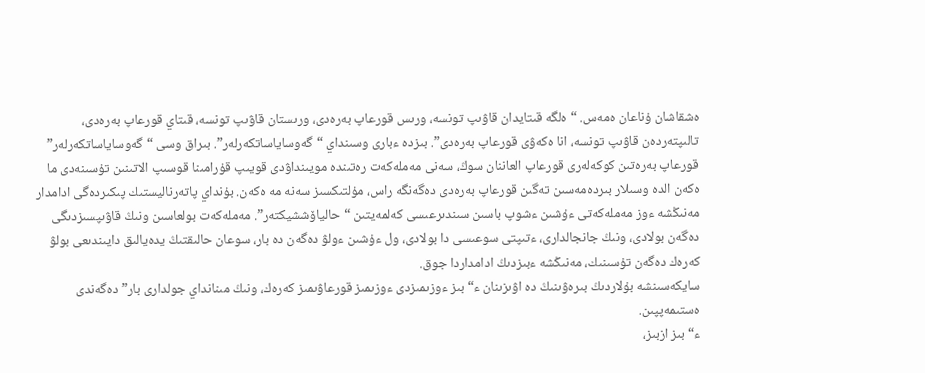ەشقاشان ۇناعان ەمەس. “ەلگە قىتايدان قاۋىپ تونسە، ورىس قورعاپ بەرەدى، ورىستان قاۋىپ تونسە، قىتاي قورعاپ بەرەدى، تالىپتەردەن قاۋىپ تونسە، انا ەكەۋى قورعاپ بەرەدى”. بىزدە ءبارى وسىنداي “گەوساياساتكەرلەر”. بىراق وسى “گەوساياساتكەرلەر” قورعاپ بەرەتىن كوكەلەرى قورعاپ العاننان سوڭ، سەنى مەملەكەت رەتىندە مويىنداۋدى قويىپ قۇرامىنا قوسىپ الاتىنىن تۇسىنەدى ما ەكەن الدە وسىلار بىردەمەسىن تەگىن قورعاپ بەرەدى دەگەنگە راس، مۇلتىكسىز سەنە مە ەكەن. بۇنداي پاتەرناليستىك پىكىردەگى ادامدار مەنىڭشە ءوز مەملەكەتى ءۇشىن ءشوپ باسىن سىندىرعىسى كەلمەيتىن “حالياۆششيكتەر”. مەملەكەت بولعاسىن ونىڭ قاۋىپسىزدىگى دەگەن بولادى، ونىڭ جانجالدارى، ءتىپتى سوعىسى دا بولادى، ول ءۇشىن ءولۋ دەگەن دە بار، سوعان حالىقتىڭ يدەيالىق دايىندىعى بولۋ كەرەك دەگەن تۇسىنىك، مەنىڭشە ءبىزدىڭ ادامداردا جوق.
سايكەسىنشە بۇلاردىڭ بىرەۋىنىڭ دە اۋىزىنان ء“بىز ءوزىمىزدى ءوزىمىز قورعاۋىمىز كەرەك، ونىڭ مىنانداي جولدارى بار” دەگەندى ەستىمەپپىن.
ء“بىز ازبىز،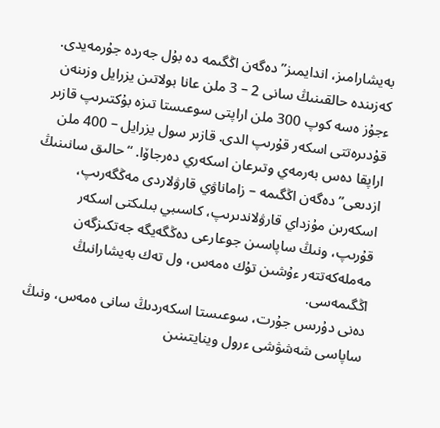بەيشارامىز، اندايمىز” دەگەن اڭگىمە دە بۇل جەردە جۇرمەيدى. كەزىندە حالقىنىڭ سانى 2 – 3 ملن عانا بولاتىن يزرايل وزىنەن ءجۇز ەسە كوپ 300 ملن اراپتى سوعىستا تىزە بۇكتىرىپ قازىر قۇدىرەتتى اسكەر قۇرىپ الدى. قازىر سول يزرايل – 400 ملن اراپقا دەس بەرمەي وتىرعان اسكەري دەرجاۆا. “حالىق سانىنىڭ ازدىعى” دەگەن اڭگىمە – زاماناۋي قارۋلاردى مەڭگەرىپ، اسكەرىن مۇزداي قارۋلاندىرىپ، كاسىبي بىلىكتى اسكەر قۇرىپ، ونىڭ ساپاسىن جوعارعى دەڭگەيگە جەتكىزگەن مەملەكەتتەر ءۇشىن تۇك ەمەس، ول تەك بەيشارانىڭ اڭگىمەسى.
دەنى دۇرىس جۇرت، سوعىستا اسكەردىڭ سانى ەمەس، ونىڭ ساپاسى شەشۋشى ءرول وينايتىنىن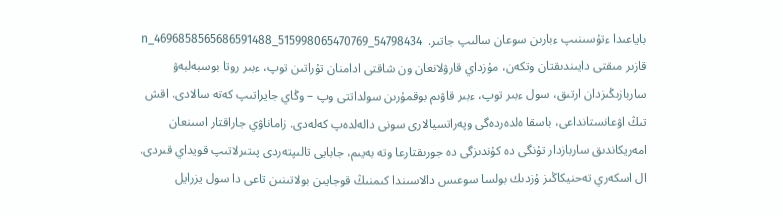باياعىدا ءتۇسىنىپ ءبارىن سوعان سالىپ جاتىر.  54798434_515998065470769_4696858565686591488_n
قازىر مىقتى دايىندىقتان وتكەن، مۇزداي قارۋلانعان ون شاقتى ادامنان تۇراتىن توپ، ءبىر روتا بوسبەلبەۋ ساربازىڭىزدان ارتىق، سول ءبىر توپ، ءبىر قاۋىم بوقمۇرىن سولداتتى وپ – وڭاي جايراتىپ كەتە سالادى. اقش تىڭ اۋعانستانداعى، باسقا ەلدەردەگى وپەراتسيالارى سونى دالەلدەپ كەلەدى. زاماناۋي جاراقتار اسىنعان امەريكاندىق ساربازدار تۇنگى دە كۇندىزگى دە جورىقتارعا وتە بەيىم، جابايى تالىپتەردى پىتىرلاتىپ قويداي قىردى.
ال اسكەري تەحنيكاڭىز ۇزدىك بولسا سوعىس دالاسىندا كىمنىڭ قوجايىن بولاتىنىن تاعى دا سول يزرايل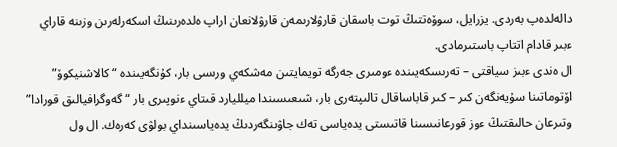دالەلدەپ بەردى. يزرايل، سوۆەتتىڭ توت باسقان قارۋلارىمەن قارۋلانعان اراپ ەلدەرىنىڭ اسكەرلەرىن وزىنە قاراي ءبىر قادام اتتاپ باستىرمادى.
ال ەندى ءبىز سياقتى – تەرىسكەيىندە ءومىرى جەرگە تويمايتىن مەشكەي ورىسى بار، كۇنگەيىندە “كالاشنيكوۆ” اۆتوماتىنا سۇيەنگەن كىر – كىر قاباساقال تالىپتەرى بار، شىعىسىندا ميلليارد قىتاي ءنوپىرى بار “گەوگرافيالىق قورادا” وتىرعان حالىقتىڭ ءوز قورعانىسىنا قاتىستى يدەياسى تەك جاۋىنگەردىڭ يدەياسىنداي بولۋى كەرەك. ال ول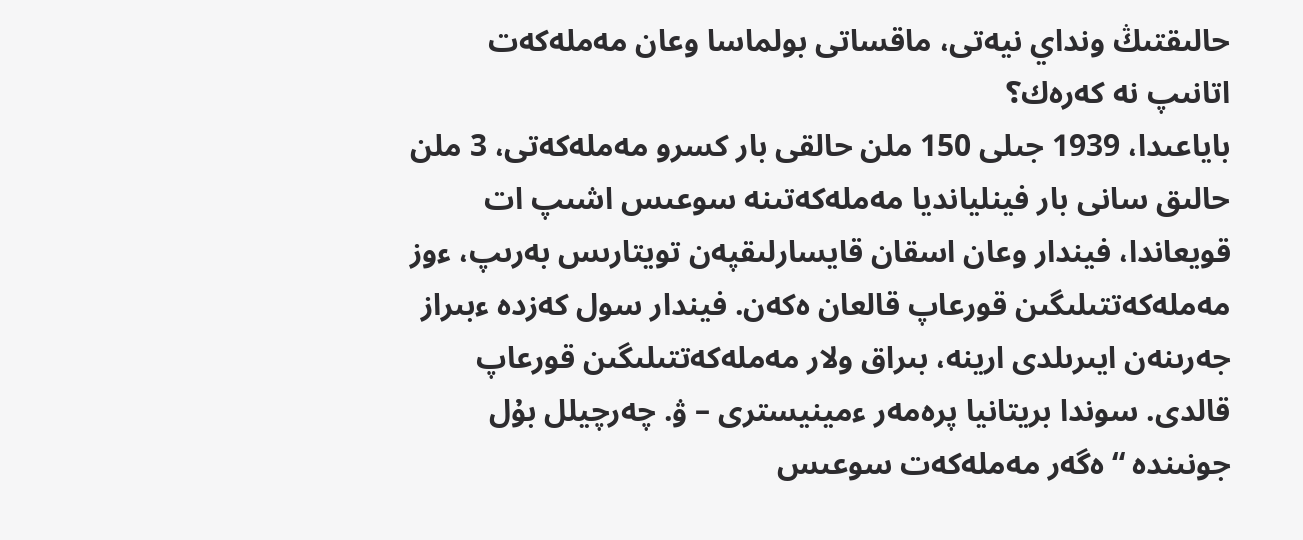حالىقتىڭ ونداي نيەتى، ماقساتى بولماسا وعان مەملەكەت اتانىپ نە كەرەك؟
باياعىدا، 1939 جىلى 150 ملن حالقى بار كسرو مەملەكەتى، 3 ملن حالىق سانى بار فينليانديا مەملەكەتىنە سوعىس اشىپ ات قويعاندا، فيندار وعان اسقان قايسارلىقپەن تويتارىس بەرىپ، ءوز مەملەكەتتىلىگىن قورعاپ قالعان ەكەن. فيندار سول كەزدە ءبىراز جەرىنەن ايىرىلدى ارينە، بىراق ولار مەملەكەتتىلىگىن قورعاپ قالدى. سوندا بريتانيا پرەمەر ءمينيسترى – ۋ. چەرچيلل بۇل جونىندە “ەگەر مەملەكەت سوعىس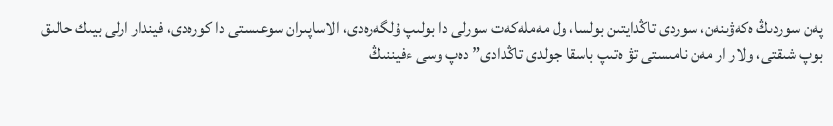پەن سوردىڭ ەكەۋىنەن، سوردى تاڭدايتىن بولسا، ول مەملەكەت سورلى دا بولىپ ۇلگەرەدى، الاساپىران سوعىستى دا كورەدى، فيندار ارلى بيىك حالىق بوپ شىقتى، ولار ار مەن نامىستى تۋ ەتىپ باسقا جولدى تاڭدادى” دەپ وسى ءفيننىڭ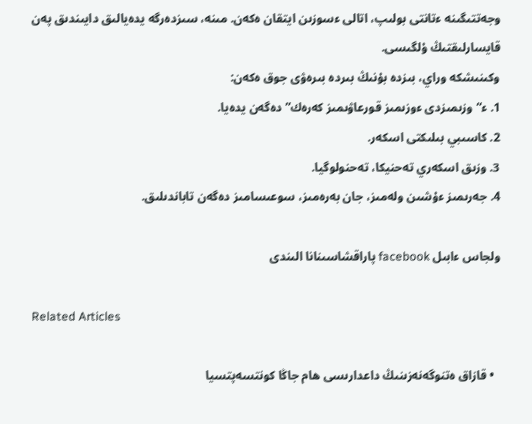وجەتتىگىنە ءتانتى بولىپ، اتالى ءسوزىن ايتقان ەكەن. مىنە، سىزدەرگە يدەيالىق دايىندىق پەن قايسارلىقتىڭ ۇلگىسى.
وكىنىشكە وراي، بىزدە بۇنىڭ بىردە بىرەۋى جوق ەكەن:
1. ء“وزىمىزدى ءوزىمىز قورعاۋىمىز كەرەك” دەگەن يدەيا.
2. كاسىبي بىلىكتى اسكەر.
3. وزىق اسكەري تەحنيكا، تەحنولوگيا.
4. جەرىمىز ءۇشىن ولەمىز، جان بەرەمىز، سوعىسامىز دەگەن تاباندىلىق.

ولجاس ءابىل facebook پاراقشاسىنانا الىندى

Related Articles

  • قازاق ەتنوگەنەزىنىڭ داعدارىسى ھام جاڭا كونتسەپتسيا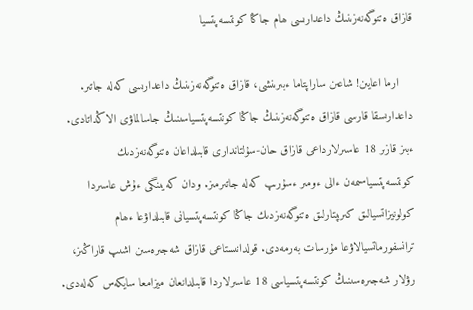قازاق ەتنوگەنەزىنىڭ داعدارىسى ھام جاڭا كونتسەپتسيا

    ارما اعايىن! شاعىن ساراپتاما ءبىرىنشى، قازاق ەتنوگەنەزىنىڭ داعدارىسى كەلە جاتىر. داعدارىسقا قارسى قازاق ەتنوگەنەزىنىڭ جاڭا كونتسەپتسياسىنىڭ جاسالماۋى الاڭداتادى. ءبىز قازىر 18 عاسىرلارداعى قازاق حان-سۇلتاندارى قابىلداعان ەتنوگەنەزدىك كونتسەپتسياسىمەن ءالى ءومىر ءسۇرىپ كەلە جاتىرمىز. ودان كەيىنگى ءۇش عاسىردا كولونيزاتسيالىق كىرىپتارلىق ەتنوگەنەزدىك جاڭا كونتسەپتسيانى قابىلداۋعا ءھام ترانسفورماتسيالاۋعا مۇرسات بەرمەدى. قولدانىستاعى قازاق شەجىرەسىن اشىپ قاراڭىز، رۋلار شەجىرەسىنىڭ كونتسەپتسياسى 18 عاسىرلاردا قابىلدانعان ميزامعا سايكەس كەلەدى.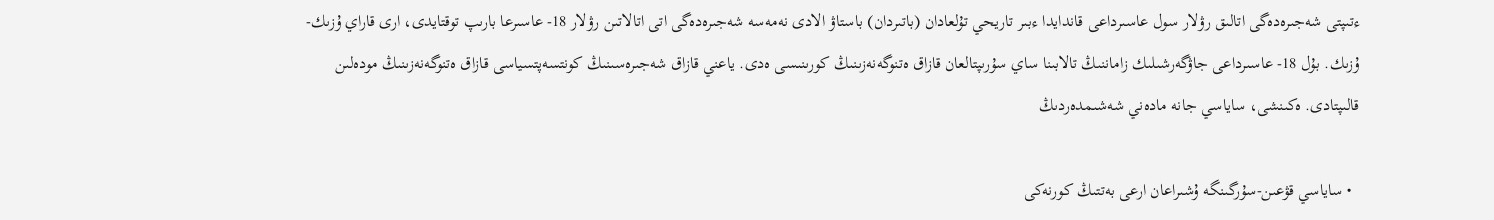ءتىپتى شەجىرەدەگى اتالىق رۋلار سول عاسىرداعى قاندايدا ءبىر تاريحي تۇلعادان (باتىردان) باستاۋ الادى نەمەسە شەجىرەدەگى اتى اتالاتىن رۋلار 18- عاسىرعا بارىپ توقتايدى، ارى قاراي ۇزىك-ۇزىك. بۇل 18- عاسىرداعى جاۋگەرشىلىك زاماننىڭ تالابىنا ساي سۇرىپتالعان قازاق ەتنوگەنەزىنىڭ كورىنىسى ەدى. ياعني قازاق شەجىرەسىنىڭ كونتسەپتسياسى قازاق ەتنوگەنەزىنىڭ مودەلىن قالىپتادى. ەكىنشى، ساياسي جانە مادەني شەشىمدەردىڭ

  • ساياسي قۋعىن-سۇرگىنگە ۇشىراعان ارعى بەتتىڭ كورنەكى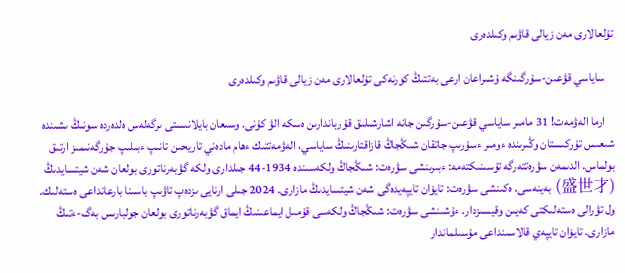تۇلعالارى مەن زيالى قاۋىم وكىلدەرى

    ساياسي قۋعىن-سۇرگىنگە ۇشىراعان ارعى بەتتىڭ كورنەكى تۇلعالارى مەن زيالى قاۋىم وكىلدەرى

    ارما الەۋمەت! 31 مامىر ساياسي قۋعىن-سۇرگىن جانە اشارشىلىق قۇرباندارىن ەسكە الۋ كۇنى. وسىعان بايلانىستى ىرگەلەس ەلدەردە سونىڭ ىشىندە شىعىس تۇركىستان وڭىرىندە ءومىر ءسۇرىپ جاتقان شىڭجاڭ قازاقتارىنىڭ ساياسي، الەۋمەتتىك ءھام مادەني تاريحىن تانىپ ءبىلىپ جۇرگەنىمىز ارتىق بولماس. الدىمەن سۋرەتتەرگە تۇسىنىكتەمە: ءبىرىنشى سۋرەت: شىڭجاڭ ولكەسىندە 1934-44 جىلدارى ولكە گۋبەرناتورى بولعان شەن شيتسايدىڭ (盛世才) بەينەسى. ەكىنشى سۋرەت: تايۆان تايپەيدەگى شەن شيتسايدىڭ مازارى. 2024 جىلى ارنايى ىزدەپ تاۋىپ باسىنا بارعانداعى ەستەلىك. ول تۋرالى ەستەلىكتى كەيىن وقيسىزدار. ءۇشىنشى سۋرەت: شىڭجاڭ ولكەسى قۇمىل ايماعىنىڭ ايماق گۋبەرناتورى بولعان جولبارىس بەگ-ءتىڭ مازارى. تايۆان تايپەي قالاسىنداعى مۇسىلماندار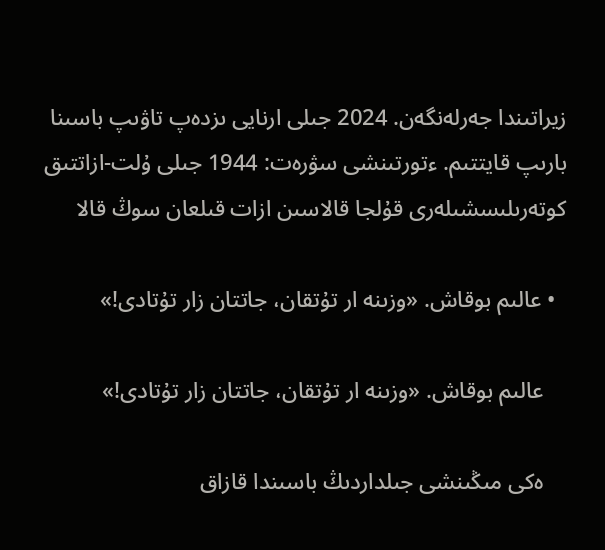زيراتىندا جەرلەنگەن. 2024 جىلى ارنايى ىزدەپ تاۋىپ باسىنا بارىپ قايتتىم. ءتورتىنشى سۋرەت: 1944 جىلى ۇلت-ازاتتىق كوتەرىلىسشىلەرى قۇلجا قالاسىن ازات قىلعان سوڭ قالا

  • عالىم بوقاش. «وزىنە ار تۇتقان، جاتتان زار تۇتادى!»

    عالىم بوقاش. «وزىنە ار تۇتقان، جاتتان زار تۇتادى!»

    ەكى مىڭىنشى جىلداردىڭ باسىندا قازاق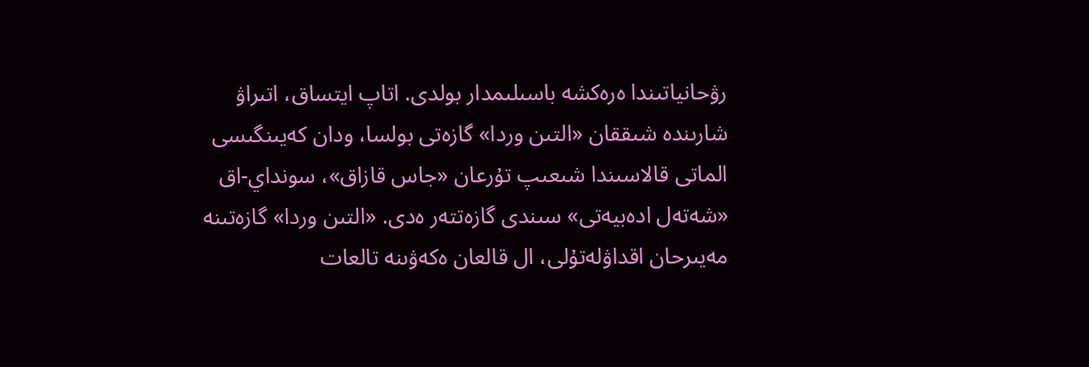رۋحانياتىندا ەرەكشە باسىلىمدار بولدى. اتاپ ايتساق، اتىراۋ شارىندە شىققان «التىن وردا» گازەتى بولسا، ودان كەيىنگىسى الماتى قالاسىندا شىعىپ تۇرعان «جاس قازاق»، سونداي-اق «شەتەل ادەبيەتى» سىندى گازەتتەر ەدى. «التىن وردا» گازەتىنە مەيىرحان اقداۋلەتۇلى، ال قالعان ەكەۋىنە تالعات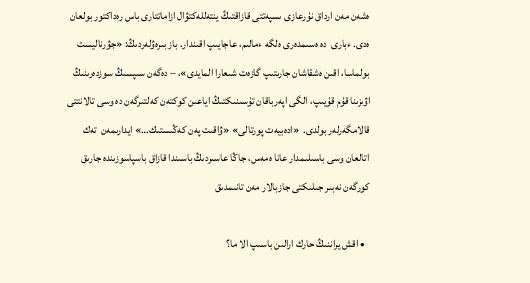ەشەن مەن ارداق نۇرعازى ىسپەتتى قازاقتىڭ ينتەللەكتۋال ازاماتتارى باس رەداكتور بولعان ەدى. ءبارى  دە ەسىمدەرى ەلگە ءمالىم، عاجايىپ اقىندار. باز بىرەۋلەردىڭ: «جۋرناليست بولماسا، اقىن ەشقاشان جارىتىپ گازەت شىعارا المايدى»، – دەگەن سىپسىڭ سوزدەرىنىڭ اۋىزىنا قۇم قۇيىپ، الگى اپەرباقان تۇسىنىكتىڭ اياعىن كوكتەن كەلتىرگەن دە وسى تالانتتى قالامگەرلەر بولدى.  «ادەبيەت پورتالى» «ۋاقىت پەن كەڭىستىك…» ايدارىمەن  تەك اتالعان وسى باسىلىمدار عانا ەمەس، جاڭا عاسىردىڭ باسىندا قازاق باسپاسوزىندە جارىق كورگەن نەبىر جىلىكتى جازبالار مەن تانىمدىق

  • اقش يراننىڭ حارك ارالىن باسىپ الا ما؟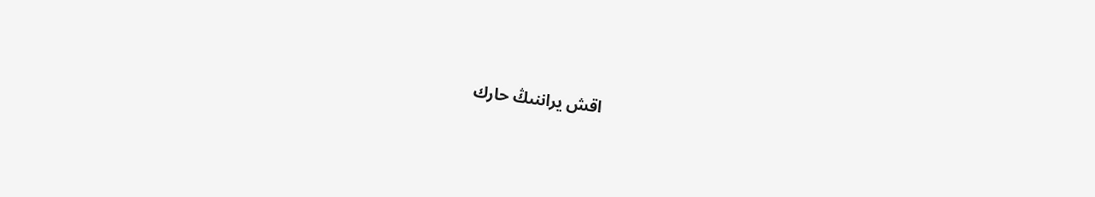اقش يراننىڭ حارك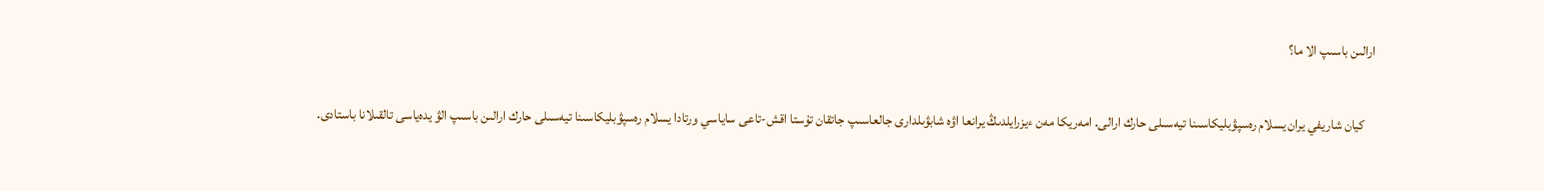ارالىن باسىپ الا ما؟

    كيان شاريفي يران يسلام رەسپۋبليكاسىنا تيەسىلى حارك ارالى. امەريكا مەن ءيزرايلدىڭ يرانعا اۋە شابۋىلدارى جالعاسىپ جاتقان تۇستا اقش-تاعى ساياسي ورتادا يسلام رەسپۋبليكاسىنا تيەسىلى حارك ارالىن باسىپ الۋ يدەياسى تالقىلانا باستادى.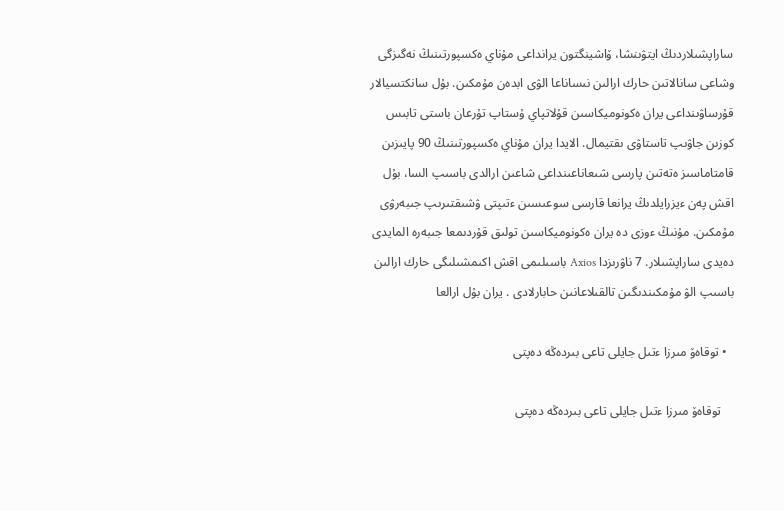ساراپشىلاردىڭ ايتۋىنشا، ۆاشينگتون يرانداعى مۇناي ەكسپورتىنىڭ نەگىزگى وشاعى سانالاتىن حارك ارالىن نىساناعا الۋى ابدەن مۇمكىن. بۇل سانكتسيالار قۇرساۋىنداعى يران ەكونوميكاسىن قۇلاتپاي ۇستاپ تۇرعان باستى تابىس كوزىن جاۋىپ تاستاۋى ىقتيمال. الايدا يران مۇناي ەكسپورتىنىڭ 90 پايىزىن قامتاماسىز ەتەتىن پارسى شىعاناعىنداعى شاعىن ارالدى باسىپ السا، بۇل اقش پەن ءيزرايلدىڭ يرانعا قارسى سوعىسىن ءتىپتى ۋشىقتىرىپ جىبەرۋى مۇمكىن. مۇنىڭ ءوزى دە يران ەكونوميكاسىن تولىق قۇردىمعا جىبەرە المايدى دەيدى ساراپشىلار. 7 ناۋرىزدا Axios باسىلىمى اقش اكىمشىلىگى حارك ارالىن باسىپ الۋ مۇمكىندىگىن تالقىلاعانىن حابارلادى . يران بۇل ارالعا

  • توقاەۆ مىرزا ءتىل جايلى تاعى بىردەڭە دەپتى

    توقاەۆ مىرزا ءتىل جايلى تاعى بىردەڭە دەپتى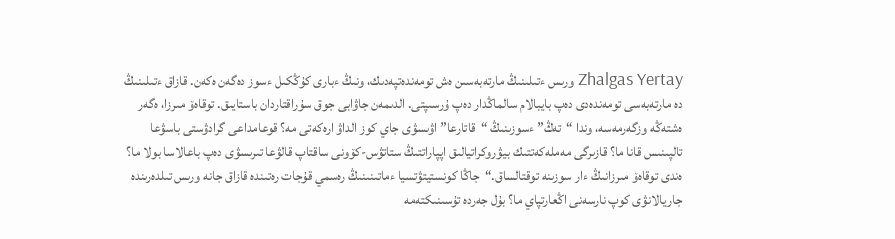Zhalgas Yertay ورىس ءتىلىنىڭ مارتەبەسىن ەش تومەندەتپەدىك، ونىڭ ءبارى كۇڭكىل ءسوز دەگەن ەكەن. قازاق ءتىلىنىڭ دە مارتەبەسى تومەندەدى دەپ بايبالام سالماڭدار دەپ ۇرسىپتى. الدىمەن جاۋابى جوق سۇراقتاردان باستايىق. توقاەۆ مىرزا، ەگەر ەشتەڭە وزگەرمەسە، وندا “تەڭ” ءسوزىنىڭ “قاتارعا” اۋىسۋى جاي كوز الداۋ ارەكەتى مە؟ قوعامداعى گرادۋستى باسۋعا تالپىنىس قانا ما؟ قازىرگى مەملەكەتتىك بيۋروكراتيالىق اپپاراتتىڭ ستاتۋس-كۆونى ساقتاپ قالۋعا تىرىسۋى دەپ باعالاسا بولا ما؟ ەندى توقاەۆ مىرزانىڭ ءار سوزىنە توقتالساق.“جاڭا كونستيتۋتسيا ءماتىنىنىڭ رەسمي قۇجات رەتىندە قازاق جانە ورىس تىلدەرىندە جاريالانۋى كوپ نارسەنى اڭعارتپاي ما؟ بۇل جەردە تۇسىنىكتەمە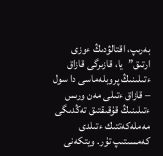بەرىپ، اقتالۋدىڭ ءوزى ارتىق”يا، قازىرگى قازاق ءتىلىنىڭ پروبلەماسى دا سول – قازاق ءتىلى مەن ورىس ءتىلىنىڭ قۇقىقتىق تەڭدىگى مەملەكەتتىك ءتىلدى كەمسىتىپ تۇر. ويتكەنى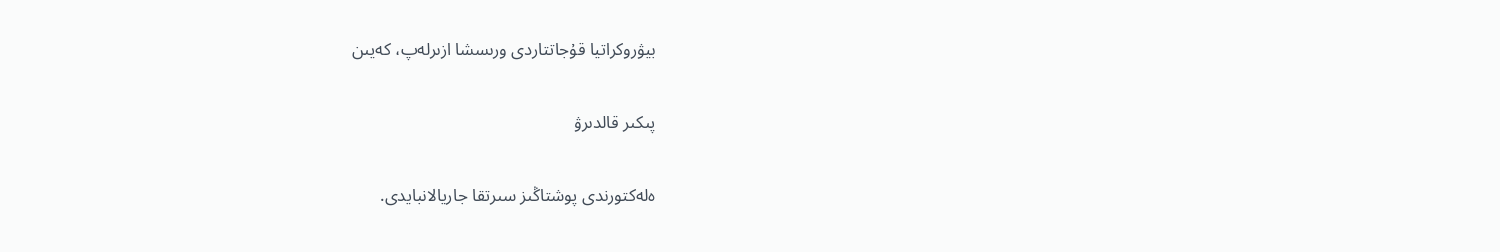بيۋروكراتيا قۇجاتتاردى ورىسشا ازىرلەپ، كەيىن

پىكىر قالدىرۋ

ەلەكتورندى پوشتاڭىز سىرتقا جاريالانبايدى.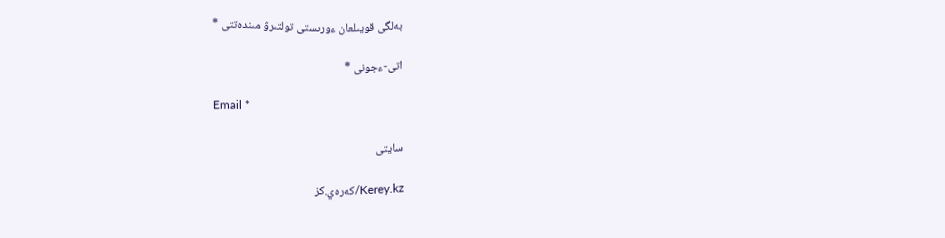بەلگى قويىلعان ءورىستى تولتىرۋ مىندەتتى *

اتى-ءجونى *

Email *

سايتى

Kerey.kz/كەرەي.كز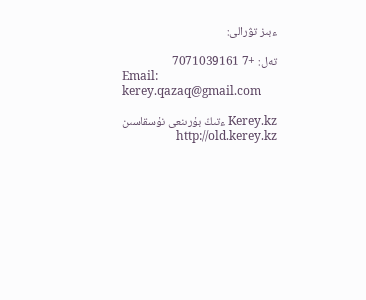ءبىز تۋرالى:

تەل: +7 7071039161
Email: kerey.qazaq@gmail.com

Kerey.kz ءتىڭ بۇرىنعى نۇسقاسىن http://old.kerey.kz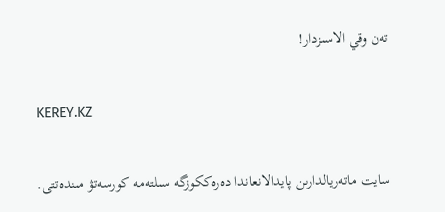تەن وقي الاسىزدار!

KEREY.KZ

سايت ماتەريالدارىن پايدالانعاندا دەرەككوزگە سىلتەمە كورسەتۋ مىندەتتى.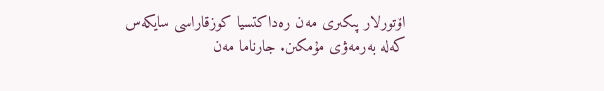اۆتورلار پىكىرى مەن رەداكتسيا كوزقاراسى سايكەس كەلە بەرمەۋى مۇمكىن. جارناما مەن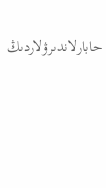حابارلاندىرۋلاردىڭ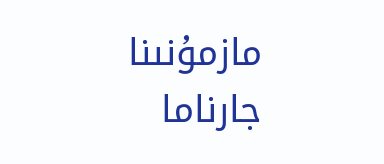مازمۇنىنا جارناما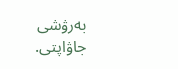بەرۋشى جاۋاپتى.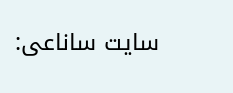سايت ساناعى: